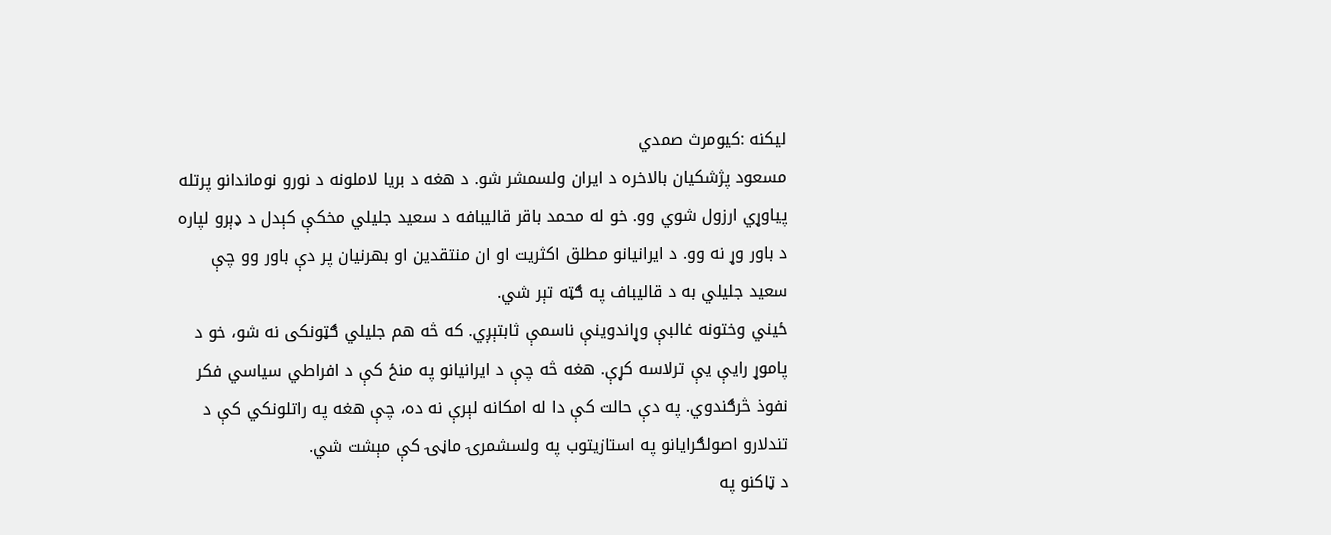لیکنه :کیومرث صمدي
مسعود پژشکیان بالاخره د ایران ولسمشر شو. د هغه د بریا لاملونه د نورو نوماندانو پرتله پیاوړي ارزول شوي وو. خو له محمد باقر قالیبافه د سعید جلیلي مخکې کېدل د ډېرو لپاره د باور وړ نه وو. د ایرانیانو مطلق اکثریت او ان منتقدین او بهرنیان پر دې باور وو چې سعید جلیلي به د قاليباف په ګټه تېر شي.
ځیني وختونه غالبې وړاندوینې ناسمې ثابتېږي. که څه هم جلیلي ګټونکی نه شو، خو د پاموړ رایې یې ترلاسه کړې. هغه څه چې د ایرانیانو په منځ کې د افراطي سیاسي فکر نفوذ څرګندوي. په دې حالت کې دا له امکانه لېرې نه ده، چې هغه په راتلونکي کې د تندلارو اصولګرایانو په استازیتوب په ولسشمرۍ ماڼۍ کې مېشت شي.
د ټاکنو په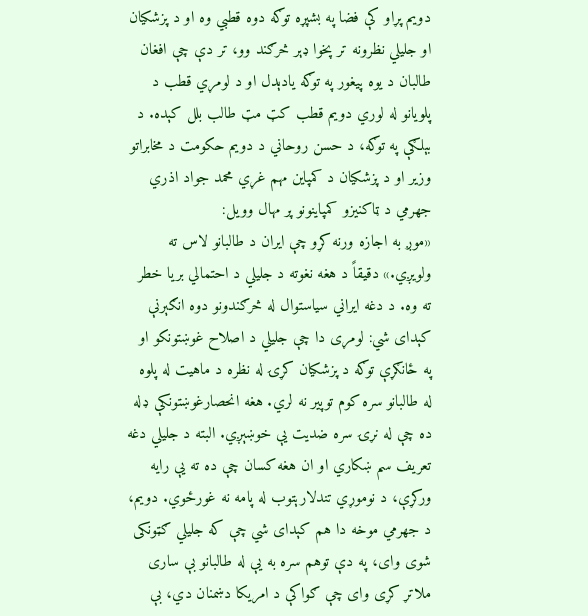دویم پړاو کې فضا په بشپړه توګه دوه قطبي وه او د پزشکیان او جلیلي نظرونه تر پخوا ډېر څرګند وو، تر دې چې افغان طالبان د یوه پیغور په توګه یادېدل او د لومړي قطب د پلویانو له لوري دویم قطب کټ مټ طالب بلل کېده. د بېلګې په توګه، د حسن روحاني د دویم حکومت د مخابراتو وزیر او د پزشکیان د کمپاین مهم غړي محمد جواد اذري جهرمي د ټاکنیزو کمپاینونو پر مهال وویل:
«موږ به اجازه ورنه کړو چې ایران د طالبانو لاس ته ولویږي.» دقیقاً د هغه نغوته د جلیلي د احتمالي بریا خطر ته وه. د دغه ایراني سیاستوال له څرګندونو دوه انګېرنې کېدای شي: لومړی دا چې جلیلي د اصلاح غوښتونکو او په ځانګړې توګه د پزشکیان کړۍ له نظره د ماهیت له پلوه له طالبانو سره کوم توپیر نه لري. هغه انحصارغوښتونکې ډله ده چې له نړۍ سره ضدیت یې خوښېږي. البته د جلیلي دغه تعریف سم ښکاري او ان هغه کسان چې ده ته یې رایه ورکړې، د نوموړي تندلارېتوب له پامه نه غورځوي. دویم، د جهرمي موخه دا هم کېدای شي چې که جلیلي ګټونکی شوی وای، په دې توهم سره به یې له طالبانو بې ساری ملاتړ کړی وای چې ګواکې د امریکا دښمنان دي، بې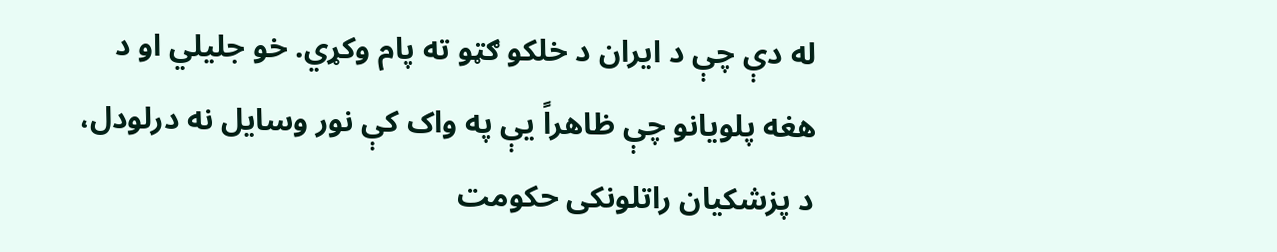له دې چې د ایران د خلکو ګټو ته پام وکړي. خو جلیلي او د هغه پلویانو چې ظاهراً یې په واک کې نور وسایل نه درلودل، د پزشکیان راتلونکی حکومت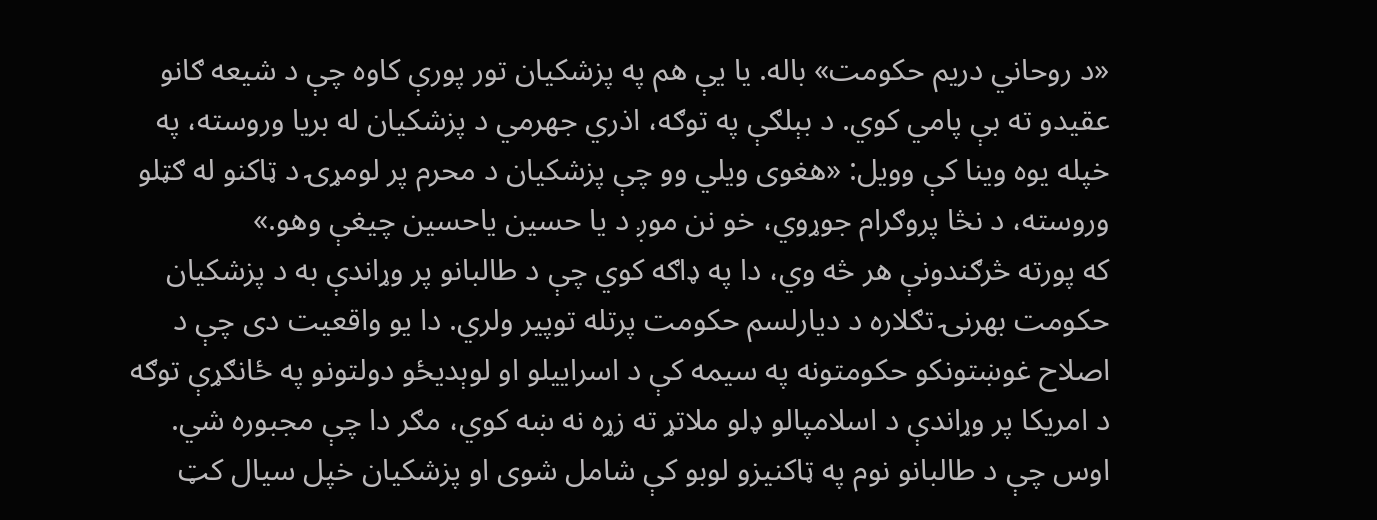«د روحاني دریم حکومت» باله. یا یې هم په پزشکیان تور پورې کاوه چې د شیعه ګانو عقیدو ته بې پامي کوي. د بېلګې په توګه، اذري جهرمي د پزشکیان له بریا وروسته، په خپله یوه وینا کې وویل: «هغوی ویلي وو چې پزشکیان د محرم پر لومړۍ د ټاکنو له ګټلو وروسته، د نڅا پروګرام جوړوي، خو نن موږ د یا حسین یاحسین چیغې وهو.»
که پورته څرګندونې هر څه وي، دا په ډاګه کوي چې د طالبانو پر وړاندې به د پزشکیان حکومت بهرنۍ تګلاره د دیارلسم حکومت پرتله توپیر ولري. دا یو واقعیت دی چې د اصلاح غوښتونکو حکومتونه په سیمه کې د اسراییلو او لوېدیځو دولتونو په ځانګړې توګه د امریکا پر وړاندې د اسلامپالو ډلو ملاتړ ته زړه نه ښه کوي، مګر دا چې مجبوره شي. اوس چې د طالبانو نوم په ټاکنیزو لوبو کې شامل شوی او پزشکیان خپل سیال کټ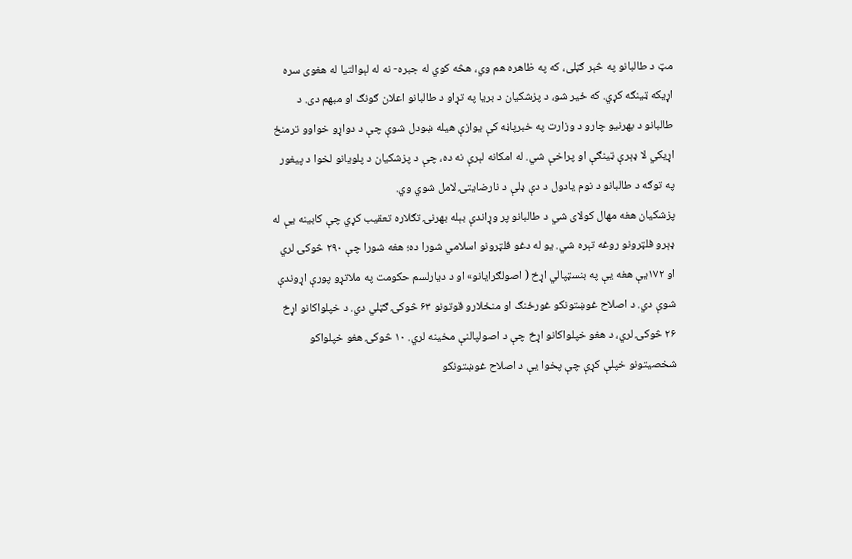مټ د طالبانو په څېر ګڼلی، که په ظاهره هم وي، هڅه کوي له جبره- نه له لېوالتیا له هغوی سره اړیکه ټينګه کړي. که ځير شو، د پزشکیان د بریا په تړاو د طالبانو اعلان ګونګ او مبهم دی. د طالبانو د بهرنیو چارو د وزارت په خبرپاڼه کې یوازې هیله ښودل شوې چې د دواړو خواوو ترمنځ اړیکي لا ډېرې ټینګې او پراخې شي. له امکانه لېرې نه ده، چې د پزشکیان د پلويانو لخوا د پیغور په توګه د طالبانو د نوم يادول د دې ډلې د نارضايتۍ لامل شوي وي.
پزشکیان هغه مهال کولای شي د طالبانو پر وړاندې بېله بهرنۍ تګلاره تعقیب کړي چې کابینه یې له ډېرو فلټرونو روغه تېره شي. یو له دغو فلټرونو اسلامي شورا ده؛ هغه شورا چې ۲۹۰ څوکۍ لري او ۱۷۲یې هغه یې په بنسټپالي اړخ ( اصولګرایانو» او د دیارلسم حکومت په ملاتړو پورې اړوندې شوې دي. د اصلاح غوښتونکو غورځنګ او منځلارو قوتونو ۶۳ څوکۍ ګټلي دي. د خپلواکانو اړخ ۲۶ څوکۍ لري، د هغو خپلواکانو اړخ چې د اصولپالنې مخینه لري. ۱۰ څوکۍ هغو خپلواکو شخصیتونو خپلې کړې چې پخوا یې د اصلاح غوښتونکو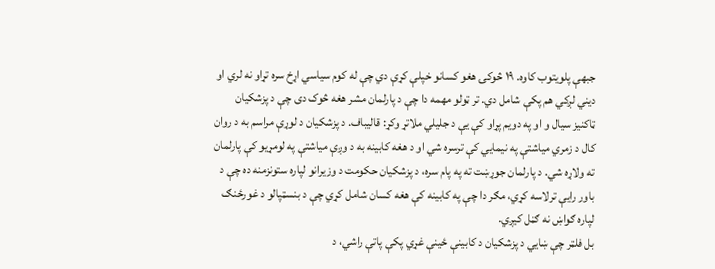جبهې پلویتوب کاوه. ۱۹ څوکۍ هغو کسانو خپلې کړې دي چې له کوم سیاسي اړخ سره تړاو نه لري او دیني لږکي هم پکې شامل دي. تر ټولو مهمه دا چې د پارلمان مشر هغه څوک دی چې د پزشکیان ټاکنیز سیال و او په دویم پړاو کې یې د جلیلي ملاتړ وکړ: قالیباف. د پزشکیان د لوړې مراسم به د روان کال د زمري میاشتې په نیمایي کې ترسره شي او د هغه کابینه به د وږې میاشتې په لومړیو کې پارلمان ته ولاړه شي. د پارلمان جوړښت ته په پام سره، د پزشکیان حکومت د وزیرانو لپاره ستونزمنه ده چې د باور رایې ترلاسه کړي، مګر دا چې په کابینه کې هغه کسان شامل کړي چې د بنسټپالو د غورځنګ لپاره ګواښ نه ګڼل کیږي.
بل فلټر چې ښایي د پزشکیان د کابینې ځینې غړي پکې پاتې راشي، د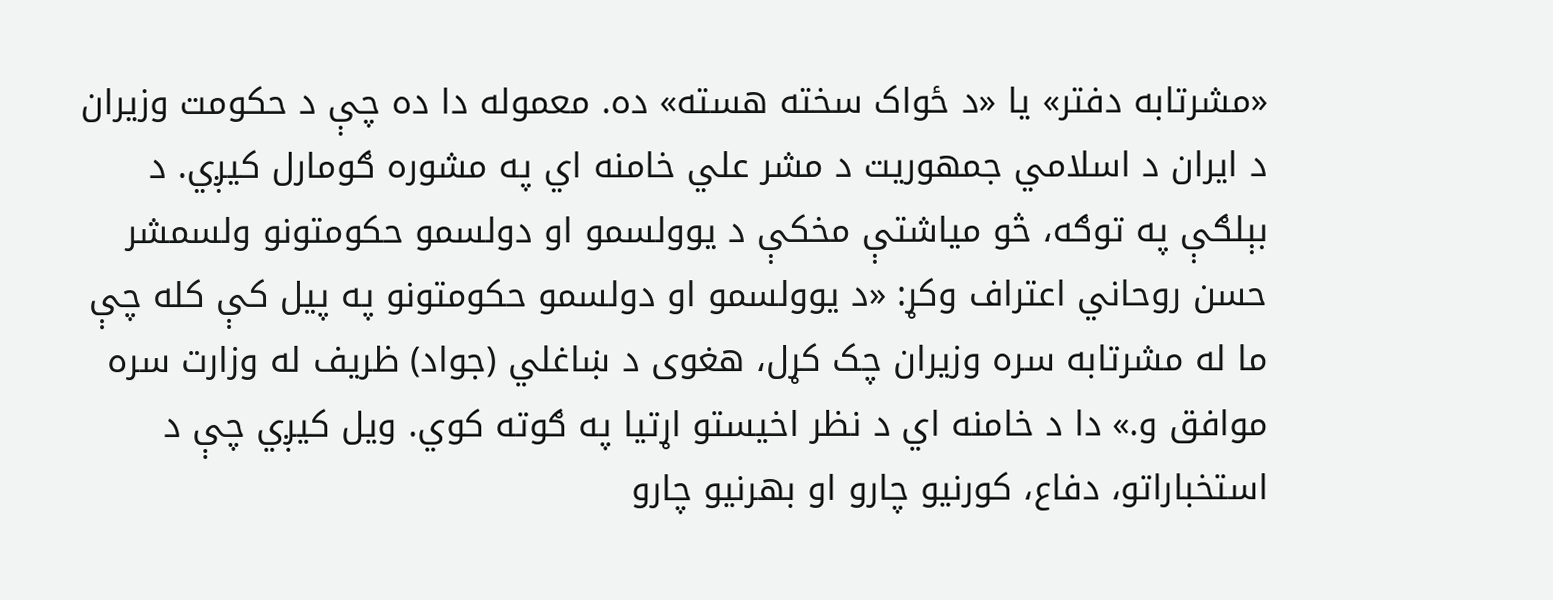«مشرتابه دفتر» یا «د ځواک سخته هسته» ده. معموله دا ده چې د حکومت وزیران د ایران د اسلامي جمهوریت د مشر علي خامنه اي په مشوره ګومارل کیږي. د بېلګې په توګه، څو میاشتې مخکې د یوولسمو او دولسمو حکومتونو ولسمشر حسن روحاني اعتراف وکړ: «د یوولسمو او دولسمو حکومتونو په پیل کې کله چې ما له مشرتابه سره وزیران چک کړل، هغوی د ښاغلي (جواد) ظریف له وزارت سره موافق و.» دا د خامنه اي د نظر اخیستو اړتیا په ګوته کوي. ویل کیږي چې د استخباراتو، دفاع، کورنیو چارو او بهرنیو چارو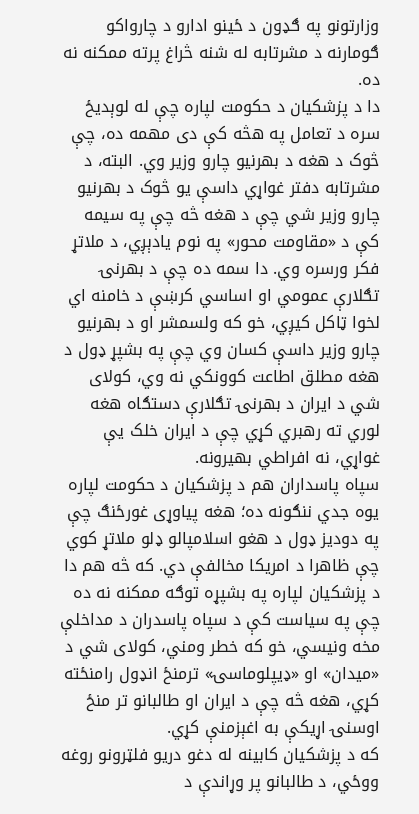وزارتونو په ګډون د ځينو ادارو د چارواکو ګومارنه د مشرتابه له شنه څراغ پرته ممکنه نه ده.
دا د پزشکیان د حکومت لپاره چې له لوېدیځ سره د تعامل په هڅه کې دی مهمه ده، چې څوک د هغه د بهرنیو چارو وزیر وي. البته، د مشرتابه دفتر غواړي داسې یو څوک د بهرنیو چارو وزیر شي چې د هغه څه چې په سیمه کې د «مقاومت محور» په نوم یادېږي، د ملاتړ فکر ورسره وي. دا سمه ده چې د بهرنۍ تګلارې عمومي او اساسي کرښې د خامنه اي لخوا ټاکل کیږي، خو که ولسمشر او د بهرنیو چارو وزیر داسې کسان وي چې په بشپړ ډول د هغه مطلق اطاعت کوونکي نه وي، کولای شي د ایران د بهرنۍ تګلارې دستګاه هغه لوري ته رهبري کړي چې د ایران خلک یې غواړي، نه افراطي بهیرونه.
سپاه پاسداران هم د پزشکیان د حکومت لپاره یوه جدي ننګونه ده؛ هغه پیاوړی غورځنګ چې په دودیز ډول د هغو اسلامپالو ډلو ملاتړ کوي چې ظاهرا د امریکا مخالفې دي. که څه هم دا د پزشکیان لپاره په بشپړه توګه ممکنه نه ده چې په سیاست کې د سپاه پاسدران د مداخلې مخه ونیسي، خو که خطر ومني، کولای شي د «میدان» او «ډیپلوماسۍ» ترمنځ انډول رامنځته کړي، هغه څه چې د ایران او طالبانو تر منځ اوسنۍ اړیکې به اغېزمنې کړي.
که د پزشکیان کابینه له دغو دریو فلټرونو روغه ووځي، د طالبانو پر وړاندې د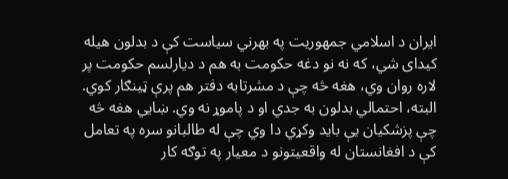ایران د اسلامي جمهوریت په بهرني سیاست کې د بدلون هیله کیدای شي، که نه نو دغه حکومت به هم د ديارلسم حکومت پر لاره روان وي، هغه څه چې د مشرتابه دفتر هم پرې ټینګار کوي. البته، احتمالي بدلون به جدي او د پاموړ نه وي. ښايي هغه څه چې پزشکیان یې باید وکړي دا وي چې له طالبانو سره په تعامل کې د افغانستان له واقعیتونو د معیار په توګه کار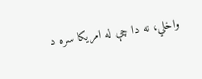واخلي، نه دا چې له امریکا سره د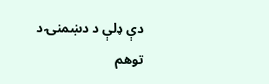دې ډلې د دښمنۍ د توهم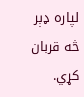لپاره ډېر څه قربان کړي.